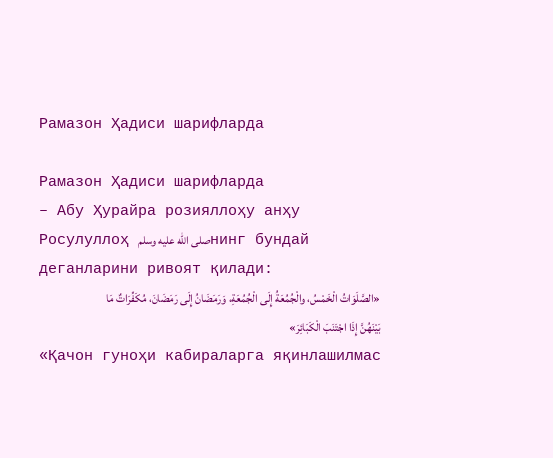Рамазон Ҳадиси шарифларда

Рамазон Ҳадиси шарифларда
– Абу Ҳурайра розияллоҳу анҳу Росулуллоҳ صلى الله عليه وسلمнинг бундай деганларини ривоят қилади:
«الصَّلَوَاتُ الْخَمْسُ، والْجُمُعَةُ إِلَى الْجُمُعَةِ، وَرَمَضَانُ إِلَى رَمَضَانَ، مُكَفِّرَاتٌ مَا بَيْنَهُنَّ إِذَا اجْتَنَبَ الْكَبَائِرَ»
«Қачон гуноҳи кабираларга яқинлашилмас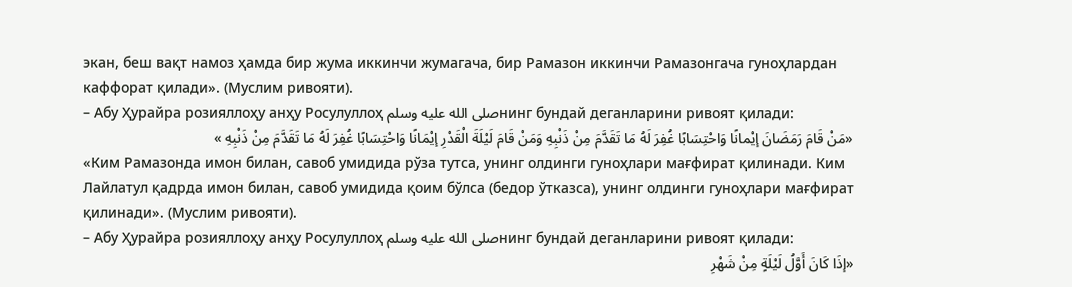экан, беш вақт намоз ҳамда бир жума иккинчи жумагача, бир Рамазон иккинчи Рамазонгача гуноҳлардан каффорат қилади». (Муслим ривояти).
– Абу Ҳурайра розияллоҳу анҳу Росулуллоҳ صلى الله عليه وسلمнинг бундай деганларини ривоят қилади:
«مَنْ قَامَ رَمَضَانَ إيْمانًا وَاحْتِسَابًا غُفِرَ لَهُ مَا تَقَدَّمَ مِنْ ذَنْبِهِ وَمَنْ قَامَ لَيْلَةَ الْقَدْرِ إيْمَانًا وَاحْتِسَابًا غُفِرَ لَهُ مَا تَقَدَّمَ مِنْ ذَنْبِهِ »
«Ким Рамазонда имон билан, савоб умидида рўза тутса, унинг олдинги гуноҳлари мағфират қилинади. Ким Лайлатул қадрда имон билан, савоб умидида қоим бўлса (бедор ўтказса), унинг олдинги гуноҳлари мағфират қилинади». (Муслим ривояти).
– Абу Ҳурайра розияллоҳу анҳу Росулуллоҳ صلى الله عليه وسلمнинг бундай деганларини ривоят қилади:
«إذَا كَانَ أَوَّلُ لَيْلَةٍ مِنْ شَهْرِ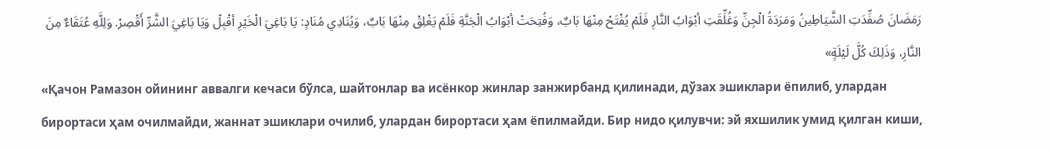رَمَضَانَ صُفِّدَتِ الشَّيَاطِينُ وَمَرَدَةُ الْجِنِّ وَغُلِّقَتِ أبْوَابُ النَّارِ فَلَمْ يُفْتَحْ مِنْهَا بَابٌ، وَفُتِحَتْ أبْوَابُ الْجَنَّةِ فَلَمْ يَغْلِقْ مِنْهَا بَابٌ، وَيُنَادِي مُنَادٍ: يَا بَاغِيَ الْخَيْرِ أقْبِلْ وَيَا بَاغِيَ الشَّرِّ أَقْصِرْ. وَلِلَّهِ عُتَقَاءٌ مِنَ النَّارِ، وَذَلِكَ كُلَّ لَيْلَةٍ»
«Қачон Рамазон ойининг аввалги кечаси бўлса, шайтонлар ва исёнкор жинлар занжирбанд қилинади, дўзах эшиклари ёпилиб, улардан бирортаси ҳам очилмайди, жаннат эшиклари очилиб, улардан бирортаси ҳам ёпилмайди. Бир нидо қилувчи: эй яхшилик умид қилган киши,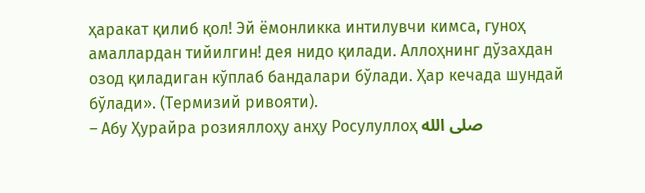ҳаракат қилиб қол! Эй ёмонликка интилувчи кимса, гуноҳ амаллардан тийилгин! дея нидо қилади. Аллоҳнинг дўзахдан озод қиладиган кўплаб бандалари бўлади. Ҳар кечада шундай бўлади». (Термизий ривояти).
– Абу Ҳурайра розияллоҳу анҳу Росулуллоҳ صلى الله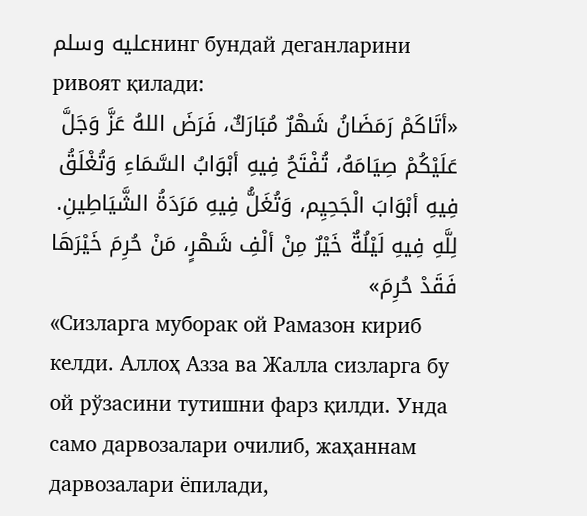عليه وسلمнинг бундай деганларини ривоят қилади:
«أتَاكَمْ رَمَضَانُ شَهْرٌ مُبَارَكٌ، فَرَضَ اللهُ عَزَّ وَجَلَّ عَلَيْكُمْ صِيَامَهُ، تُفْتَحُ فِيهِ أبْوَابُ السَّمَاءِ وَتُغْلَقُ فِيهِ أبْوَابَ الْجَحِيِم، وَتُغَلُّ فِيهِ مَرَدَةُ الشَّيَاطِينِ. لِلَّهِ فِيهِ لَيْلُةٌ خَيْرٌ مِنْ ألْفِ شَهْرٍ، مَنْ حُرِمَ خَيْرَهَا فَقَدْ حُرِمَ»
«Сизларга муборак ой Рамазон кириб келди. Аллоҳ Азза ва Жалла сизларга бу ой рўзасини тутишни фарз қилди. Унда само дарвозалари очилиб, жаҳаннам дарвозалари ёпилади,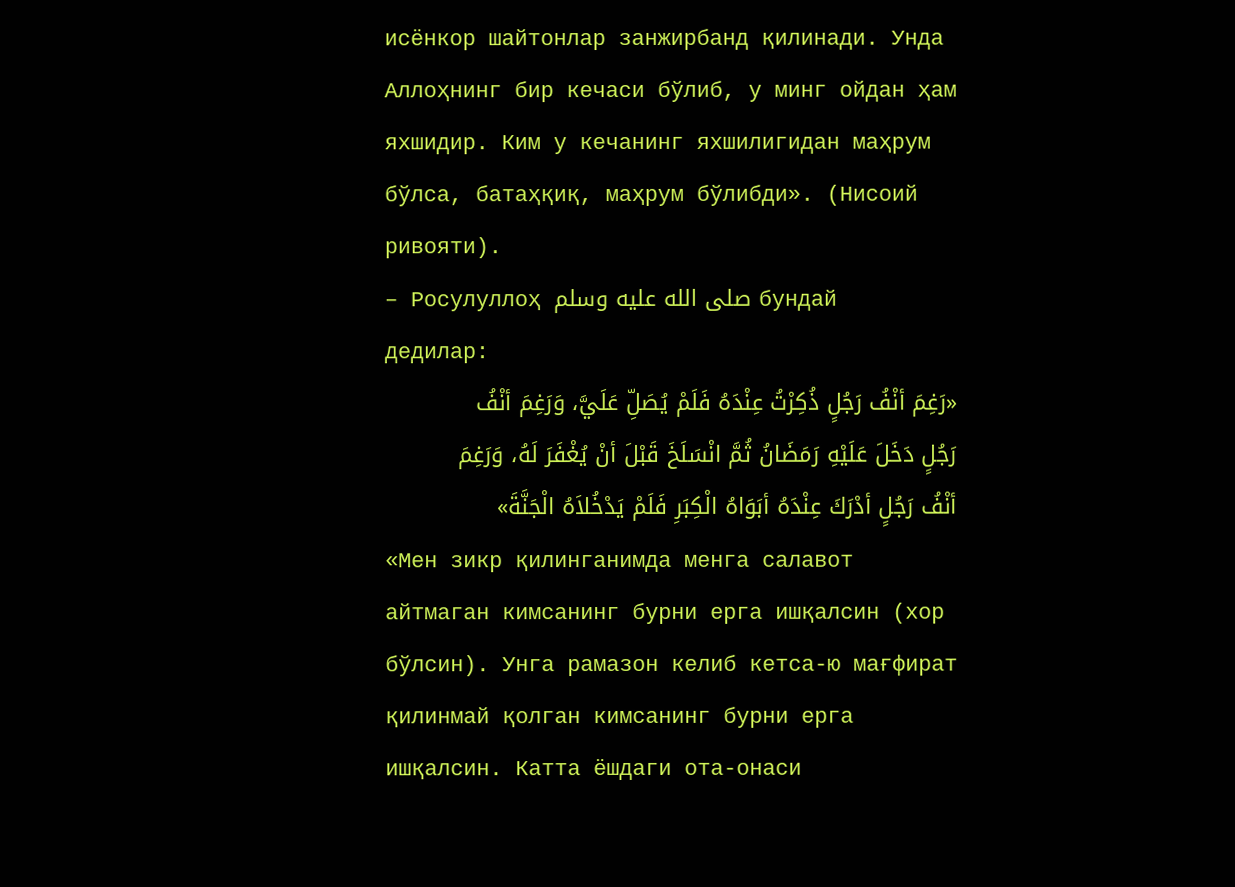исёнкор шайтонлар занжирбанд қилинади. Унда Аллоҳнинг бир кечаси бўлиб, у минг ойдан ҳам яхшидир. Ким у кечанинг яхшилигидан маҳрум бўлса, батаҳқиқ, маҳрум бўлибди». (Нисоий ривояти).
– Росулуллоҳ صلى الله عليه وسلم бундай дедилар:
«رَغِمَ أنْفُ رَجُلٍ ذُكِرْتُ عِنْدَهُ فَلَمْ يُصَلِّ عَلَيَّ، وَرَغِمَ أنْفُ رَجُلٍ دَخَلَ عَلَيْهِ رَمَضَانُ ثُمَّ انْسَلَخَ قَبْلَ أنْ يُغْفَرَ لَهُ، وَرَغِمَ أنْفُ رَجُلٍ أدْرَكَ عِنْدَهُ أبَوَاهُ الْكِبَرِ فَلَمْ يَدْخُلاَهُ الْجَنَّةَ»
«Мен зикр қилинганимда менга салавот айтмаган кимсанинг бурни ерга ишқалсин (хор бўлсин). Унга рамазон келиб кетса-ю мағфират қилинмай қолган кимсанинг бурни ерга ишқалсин. Катта ёшдаги ота-онаси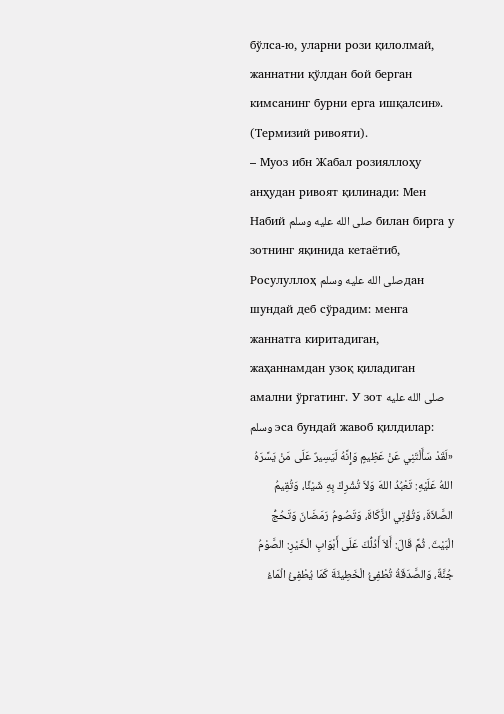бўлса-ю, уларни рози қилолмай, жаннатни қўлдан бой берган кимсанинг бурни ерга ишқалсин». (Термизий ривояти).
– Муоз ибн Жабал розияллоҳу анҳудан ривоят қилинади: Мен Набий صلى الله عليه وسلم билан бирга у зотнинг яқинида кетаётиб, Росулуллоҳ صلى الله عليه وسلمдан шундай деб сўрадим: менга жаннатга киритадиган, жаҳаннамдан узоқ қиладиган амални ўргатинг. У зот صلى الله عليه وسلم эса бундай жавоб қилдилар:
«لَقَدْ سَأَلْتَنِي عَنْ عَظِيمٍ وَإِنَّهُ لَيَسِيرٌ عَلَى مَنْ يَسَّرَهُ اللهُ عَلَيْهِ: تَعْبُدُ اللهَ وَلاَ تُشْرِكْ بِهِ شَيْئًا، وَتُقِيمُ الصَّلاَةَ، وَتُؤْتِي الزَّكَاةَ، وَتَصُومُ رَمَضَانَ وَتَحُجُّ الْبَيْتَ. ثُمَّ قَالَ: أَلاَ أَدُلُّكَ عَلَى أَبْوَابِ الْخَيْرِ: الصَّوْمُ جُنَّةٌ، وَالصَّدَقَةُ تُطْفِئُ الْخَطِيئَةَ كَمَا يُطْفِئُ الْمَاءُ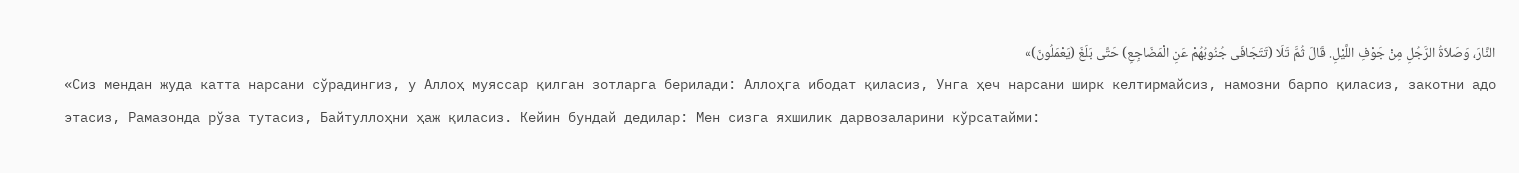النَّارَ، وَصَلاَةُ الرَّجُلِ مِنْ جَوْفِ اللَّيْلِ. قَالَ ثُمَّ تَلَا (تَتَجَافَى جُنُوبُهُمْ عَنِ الْمَضَاجِعِ) حَتَّى بَلَغَ (يَعْمَلُونَ)»
«Сиз мендан жуда катта нарсани сўрадингиз, у Аллоҳ муяссар қилган зотларга берилади: Аллоҳга ибодат қиласиз, Унга ҳеч нарсани ширк келтирмайсиз, намозни барпо қиласиз, закотни адо этасиз, Рамазонда рўза тутасиз, Байтуллоҳни ҳаж қиласиз. Кейин бундай дедилар: Мен сизга яхшилик дарвозаларини кўрсатайми: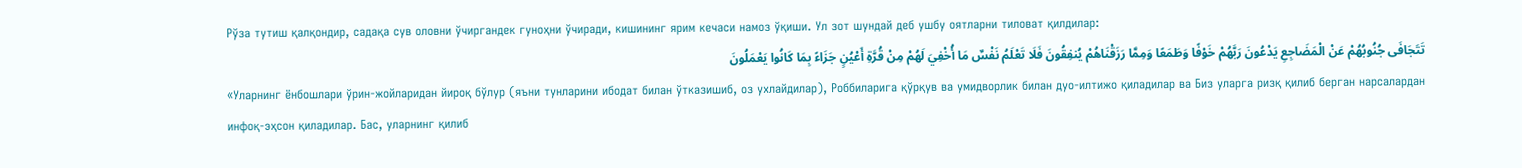Рўза тутиш қалқондир, садақа сув оловни ўчиргандек гуноҳни ўчиради, кишининг ярим кечаси намоз ўқиши. Ул зот шундай деб ушбу оятларни тиловат қилдилар:
تَتَجَافَى جُنُوبُهُمْ عَنْ الْمَضَاجِعِ يَدْعُونَ رَبَّهُمْ خَوْفًا وَطَمَعًا وَمِمَّا رَزَقْنَاهُمْ يُنفِقُونَ فَلَا تَعْلَمُ نَفْسٌ مَا أُخْفِيَ لَهُمْ مِنْ قُرَّةِ أَعْيُنٍ جَزَاءً بِمَا كَانُوا يَعْمَلُونَ
«Уларнинг ёнбошлари ўрин-жойларидан йироқ бўлур (яъни тунларини ибодат билан ўтказишиб, оз ухлайдилар), Роббиларига қўрқув ва умидворлик билан дуо-илтижо қиладилар ва Биз уларга ризқ қилиб берган нарсалардан инфоқ-эҳсон қиладилар. Бас, уларнинг қилиб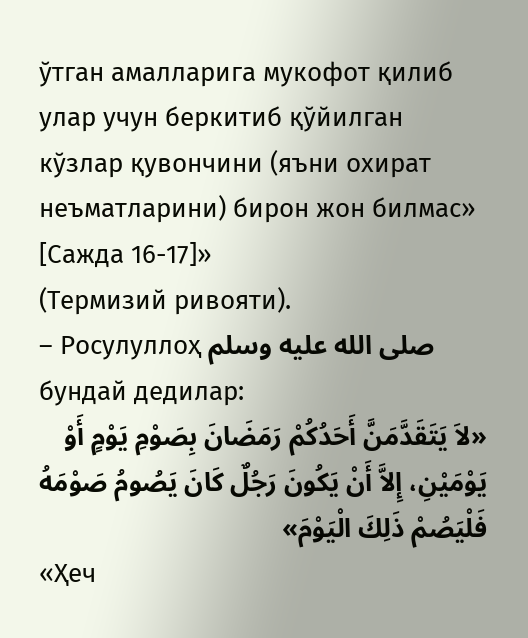ўтган амалларига мукофот қилиб улар учун беркитиб қўйилган кўзлар қувончини (яъни охират неъматларини) бирон жон билмас» [Сажда 16-17]»
(Термизий ривояти).
– Росулуллоҳ صلى الله عليه وسلم бундай дедилар:
«لاَ يَتَقَدَّمَنَّ أَحَدُكُمْ رَمَضَانَ بِصَوْمِ يَوْمٍ أَوْ يَوْمَيْنِ، إِلاَّ أَنْ يَكُونَ رَجُلٌ كَانَ يَصُومُ صَوْمَهُ فَلْيَصُمْ ذَلِكَ الْيَوْمَ»
«Ҳеч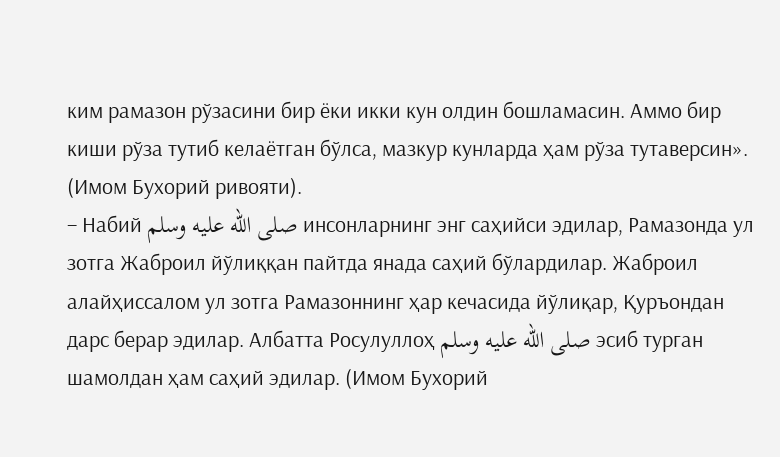ким рамазон рўзасини бир ёки икки кун олдин бошламасин. Аммо бир киши рўза тутиб келаётган бўлса, мазкур кунларда ҳам рўза тутаверсин». (Имом Бухорий ривояти).
– Набий صلى الله عليه وسلم инсонларнинг энг саҳийси эдилар, Рамазонда ул зотга Жаброил йўлиққан пайтда янада саҳий бўлардилар. Жаброил алайҳиссалом ул зотга Рамазоннинг ҳар кечасида йўлиқар, Қуръондан дарс берар эдилар. Албатта Росулуллоҳ صلى الله عليه وسلم эсиб турган шамолдан ҳам саҳий эдилар. (Имом Бухорий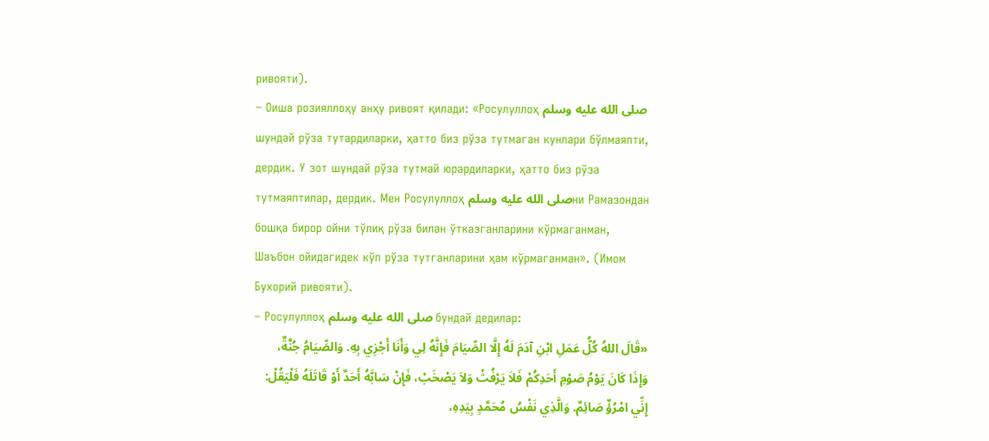ривояти).
– Оиша розияллоҳу анҳу ривоят қилади: «Росулуллоҳ صلى الله عليه وسلم шундай рўза тутардиларки, ҳатто биз рўза тутмаган кунлари бўлмаяпти, дердик. У зот шундай рўза тутмай юрардиларки, ҳатто биз рўза тутмаяптилар, дердик. Мен Росулуллоҳ صلى الله عليه وسلمни Рамазондан бошқа бирор ойни тўлиқ рўза билан ўтказганларини кўрмаганман, Шаъбон ойидагидек кўп рўза тутганларини ҳам кўрмаганман». (Имом Бухорий ривояти).
– Росулуллоҳ صلى الله عليه وسلم бундай дедилар:
«قَالَ اللهُ كُلُّ عَمَلِ ابْنِ آدَمَ لَهُ إِلَّا الصِّيَامَ فَإِنَّهُ لِي وَأَنَا أَجْزِي بِهِ. وَالصِّيَامُ جُنَّةٌ، وَإِذَا كَانَ يَوْمُ صَوْمِ أَحَدِكُمْ فَلاَ يَرْفُثْ وَلاَ يَصْخَبْ، فَإِنْ سَابَّهُ أَحَدٌ أَوْ قَاتَلَهُ فَلْيَقُلْ: إِنِّي امْرُؤٌ صَائِمٌ. وَالَّذِي نَفْسُ مُحَمَّدٍ بِيَدِهِ،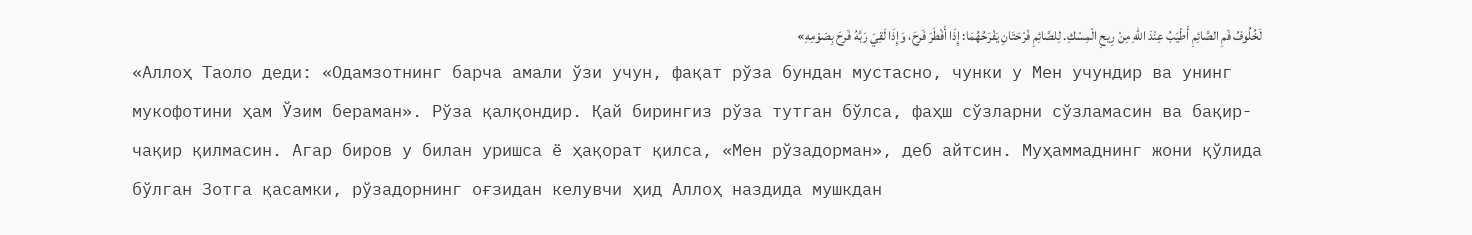لَخُلُوفُ فَمِ الصَّائِمِ أَطْيَبُ عِنْدَ اللهِ مِنْ رِيحِ الْمِسْكِ. لِلصَّائِمِ فَرْحَتَانِ يَفْرَحُهُمَا: إِذَا أَفْطَرَ فَرِحَ، وَإِذَا لَقِيَ رَبَّهُ فَرِحَ بِصَوْمِهِ»
«Аллоҳ Таоло деди: «Одамзотнинг барча амали ўзи учун, фақат рўза бундан мустасно, чунки у Мен учундир ва унинг мукофотини ҳам Ўзим бераман». Рўза қалқондир. Қай бирингиз рўза тутган бўлса, фаҳш сўзларни сўзламасин ва бақир-чақир қилмасин. Агар биров у билан уришса ё ҳақорат қилса, «Мен рўзадорман», деб айтсин. Муҳаммаднинг жони қўлида бўлган Зотга қасамки, рўзадорнинг оғзидан келувчи ҳид Аллоҳ наздида мушкдан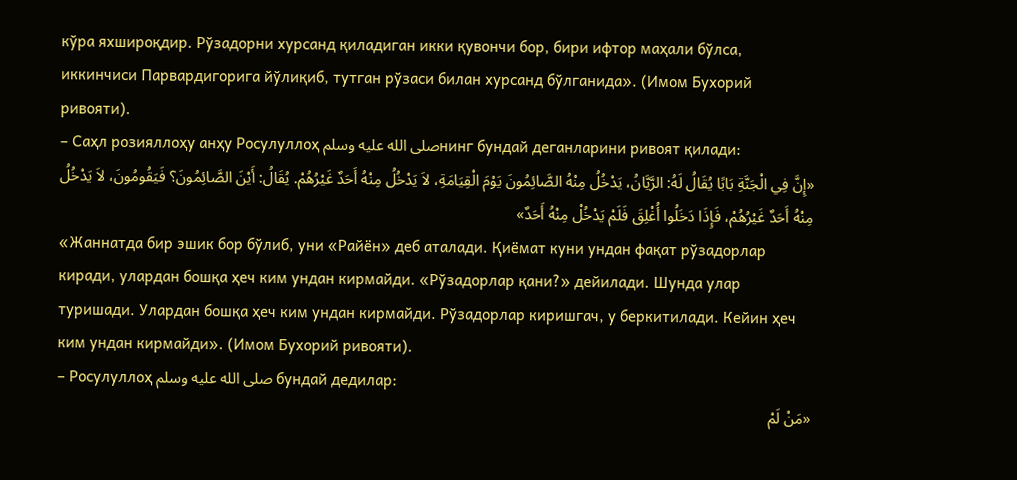кўра яхшироқдир. Рўзадорни хурсанд қиладиган икки қувончи бор, бири ифтор маҳали бўлса, иккинчиси Парвардигорига йўлиқиб, тутган рўзаси билан хурсанд бўлганида». (Имом Бухорий ривояти).
– Саҳл розияллоҳу анҳу Росулуллоҳ صلى الله عليه وسلمнинг бундай деганларини ривоят қилади:
«إِنَّ فِي الْجَنَّةِ بَابًا يُقَالُ لَهُ: الرَّيَّانُ، يَدْخُلُ مِنْهُ الصَّائِمُونَ يَوْمَ الْقِيَامَةِ، لاَ يَدْخُلُ مِنْهُ أَحَدٌ غَيْرُهُمْ. يُقَالُ: أَيْنَ الصَّائِمُونَ؟ فَيَقُومُونَ، لاَ يَدْخُلُ مِنْهُ أَحَدٌ غَيْرُهُمْ، فَإِذَا دَخَلُوا أُغْلِقَ فَلَمْ يَدْخُلْ مِنْهُ أَحَدٌ»
«Жаннатда бир эшик бор бўлиб, уни «Райён» деб аталади. Қиёмат куни ундан фақат рўзадорлар киради, улардан бошқа ҳеч ким ундан кирмайди. «Рўзадорлар қани?» дейилади. Шунда улар туришади. Улардан бошқа ҳеч ким ундан кирмайди. Рўзадорлар киришгач, у беркитилади. Кейин ҳеч ким ундан кирмайди». (Имом Бухорий ривояти).
– Росулуллоҳ صلى الله عليه وسلم бундай дедилар:
«مَنْ لَمْ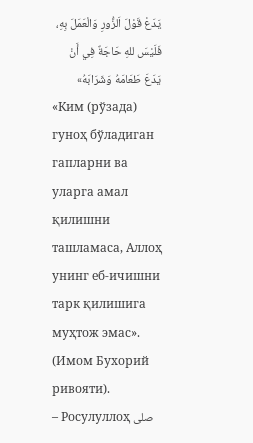يَدَعْ قَوْلَ اَلزُّورِ وَالْعَمَلَ بِهِ، فَلَيْسَ للهِ حَاجَةٌ فِي أَنْ يَدَعَ طَعَامَهُ وَشَرَابَهُ»
«Ким (рўзада) гуноҳ бўладиган гапларни ва уларга амал қилишни ташламаса, Аллоҳ унинг еб-ичишни тарк қилишига муҳтож эмас». (Имом Бухорий ривояти).
– Росулуллоҳ صلى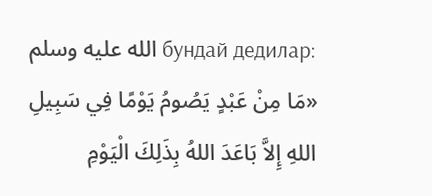الله عليه وسلم бундай дедилар:
«مَا مِنْ عَبْدٍ يَصُومُ يَوْمًا فِي سَبِيلِ اللهِ إِلاَّ بَاعَدَ اللهُ بِذَلِكَ الْيَوْمِ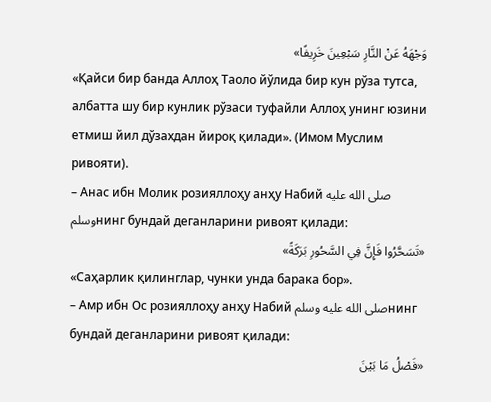وَجْهَهُ عَنْ النَّارِ سَبْعِينَ خَرِيفًا»
«Қайси бир банда Аллоҳ Таоло йўлида бир кун рўза тутса, албатта шу бир кунлик рўзаси туфайли Аллоҳ унинг юзини етмиш йил дўзахдан йироқ қилади». (Имом Муслим ривояти).
– Анас ибн Молик розияллоҳу анҳу Набий صلى الله عليه وسلمнинг бундай деганларини ривоят қилади:
«تَسَحَّرُوا فَإِنَّ فِي السَّحُورِ بَرَكَةً»
«Саҳарлик қилинглар, чунки унда барака бор».
– Амр ибн Ос розияллоҳу анҳу Набий صلى الله عليه وسلمнинг бундай деганларини ривоят қилади:
«فَصْلُ مَا بَيْنَ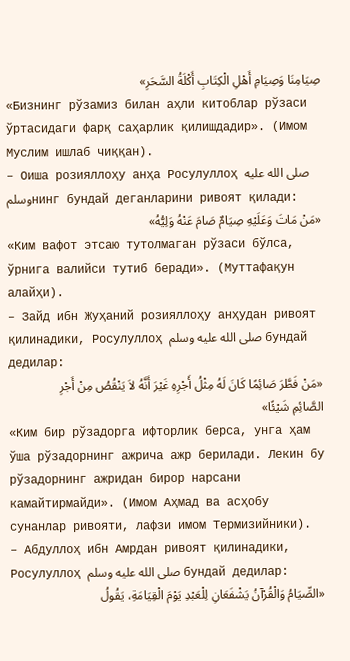صِيَامِنَا وَصِيَامِ أَهْلِ الْكِتَابِ أَكْلَةُ السَّحَرِ»
«Бизнинг рўзамиз билан аҳли китоблар рўзаси ўртасидаги фарқ саҳарлик қилишдадир». (Имом Муслим ишлаб чиққан).
– Оиша розияллоҳу анҳа Росулуллоҳ صلى الله عليه وسلمнинг бундай деганларини ривоят қилади:
«مَنْ مَاتَ وَعَلَيْهِ صِيَامٌ صَامَ عَنْهُ وَلِيُّهُ»
«Ким вафот этсаю тутолмаган рўзаси бўлса, ўрнига валийси тутиб беради». (Муттафақун алайҳи).
– Зайд ибн Жуҳаний розияллоҳу анҳудан ривоят қилинадики, Росулуллоҳ صلى الله عليه وسلم бундай дедилар:
«مَنْ فَطَّرَ صَائِمًا كَانَ لَهُ مِثْلُ أَجْرِهِ غَيْرَ أَنَّهُ لاَ يَنْقُصُ مِنْ أَجْرِ الصَّائِمِ شَيْئًا»
«Ким бир рўзадорга ифторлик берса, унга ҳам ўша рўзадорнинг ажрича ажр берилади. Лекин бу рўзадорнинг ажридан бирор нарсани камайтирмайди». (Имом Аҳмад ва асҳобу сунанлар ривояти, лафзи имом Термизийники).
– Абдуллоҳ ибн Амрдан ривоят қилинадики, Росулуллоҳ صلى الله عليه وسلم бундай дедилар:
«الصِّيَامُ وَالْقُرْآنُ يَشْفَعَانِ لِلْعَبْدِ يَوْمَ الْقِيَامَةِ، يَقُولُ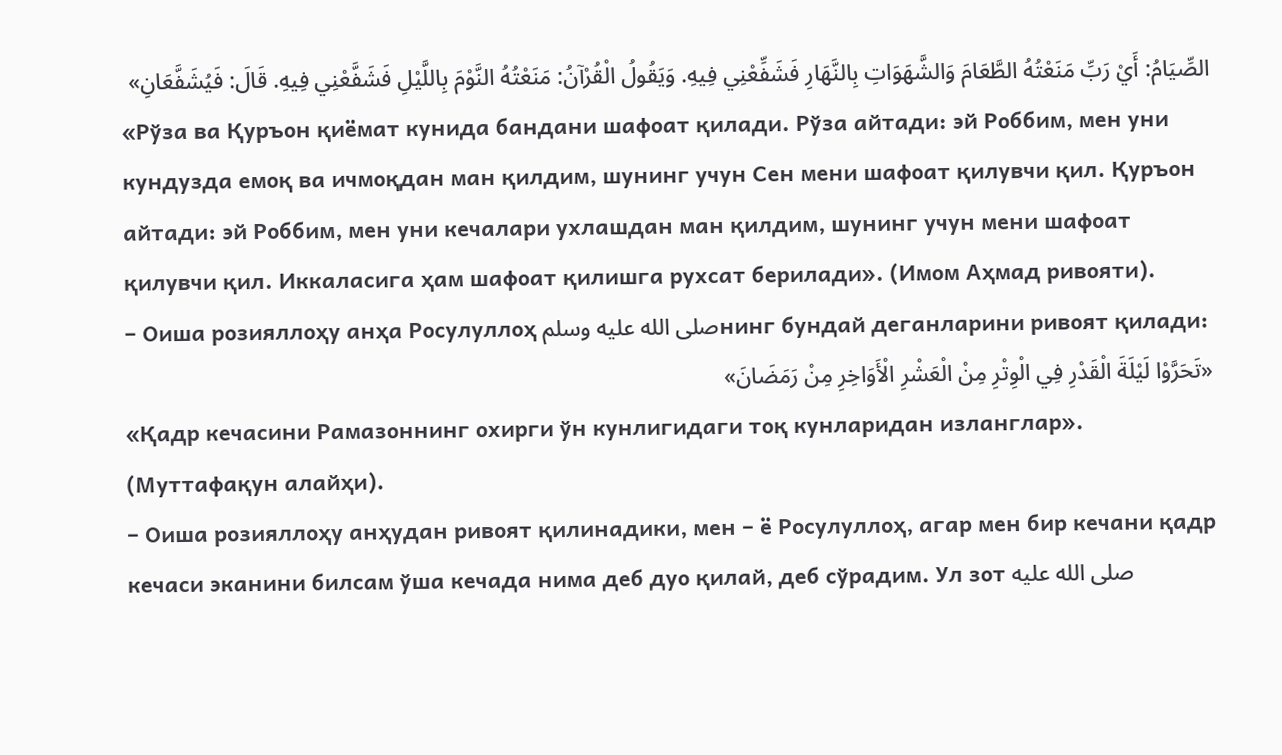الصِّيَامُ: أَيْ رَبِّ مَنَعْتُهُ الطَّعَامَ وَالشَّهَوَاتِ بِالنَّهَارِ فَشَفِّعْنِي فِيهِ. وَيَقُولُ الْقُرْآنُ: مَنَعْتُهُ النَّوْمَ بِاللَّيْلِ فَشَفَّعْنِي فِيهِ. قَالَ: فَيُشَفَّعَانِ»
«Рўза ва Қуръон қиёмат кунида бандани шафоат қилади. Рўза айтади: эй Роббим, мен уни кундузда емоқ ва ичмоқдан ман қилдим, шунинг учун Сен мени шафоат қилувчи қил. Қуръон айтади: эй Роббим, мен уни кечалари ухлашдан ман қилдим, шунинг учун мени шафоат қилувчи қил. Иккаласига ҳам шафоат қилишга рухсат берилади». (Имом Аҳмад ривояти).
– Оиша розияллоҳу анҳа Росулуллоҳ صلى الله عليه وسلمнинг бундай деганларини ривоят қилади:
«تَحَرَّوْا لَيْلَةَ الْقَدْرِ فِي الْوِتْرِ مِنْ الْعَشْرِ الْأَوَاخِرِ مِنْ رَمَضَانَ»
«Қадр кечасини Рамазоннинг охирги ўн кунлигидаги тоқ кунларидан изланглар». (Муттафақун алайҳи).
– Оиша розияллоҳу анҳудан ривоят қилинадики, мен – ё Росулуллоҳ, агар мен бир кечани қадр кечаси эканини билсам ўша кечада нима деб дуо қилай, деб сўрадим. Ул зот صلى الله عليه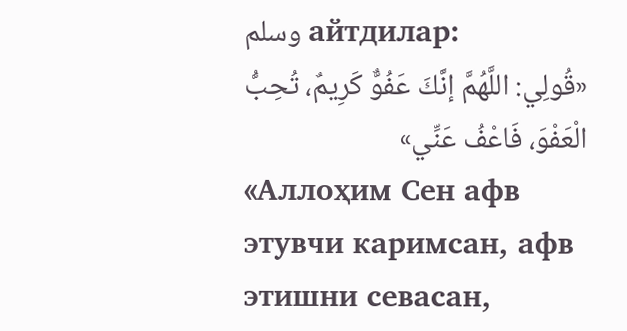وسلم айтдилар:
«قُولِي: اللَّهُمَّ إنَّكَ عَفُوٌّ كَرِيمٌ، تُحِبُّ الْعَفْوَ، فَاعْفُ عَنِّي»
«Аллоҳим Сен афв этувчи каримсан, афв этишни севасан,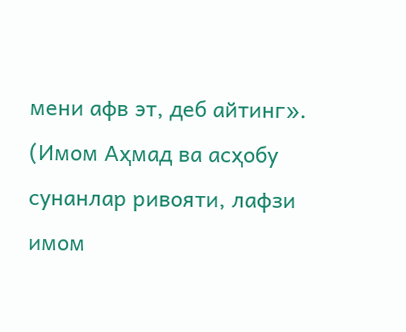мени афв эт, деб айтинг». (Имом Аҳмад ва асҳобу сунанлар ривояти, лафзи имом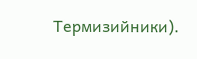Термизийники).